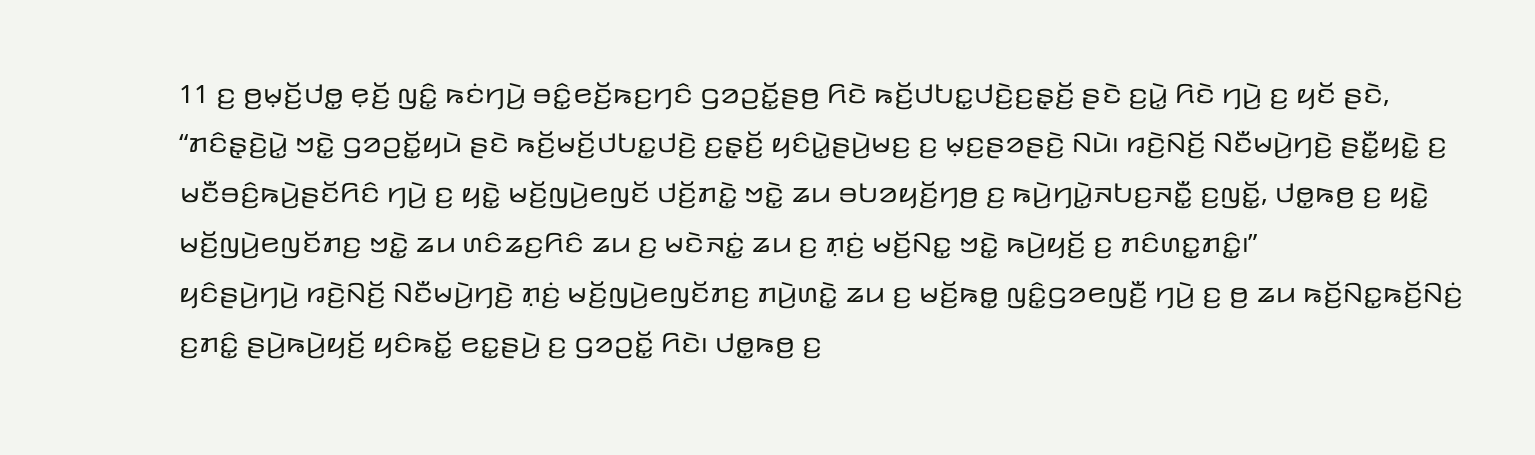11 ꤢ꤬ ꤥ꤬ꤗ꤫ꤢꤩ꤬ꤓꤥ꤭ ꤕ꤫ꤢꤩ꤬ ꤜꤢꤨ꤭ ꤒꤢꤦꤚꤣꤧ꤬ ꤋꤢꤨ꤭ꤕꤢꤩ꤬ꤒꤢ꤬ꤚꤢꤨ ꤞꤤꤑꤢꤩ꤭ꤔꤥ꤬ ꤖꤢꤧ ꤒꤢꤩ꤬ꤓꤝꤢ꤭ꤓꤢꤧ꤬ꤢ꤬ꤔ꤫ꤢꤩ꤬ ꤔꤢꤧ ꤢ꤬ꤣꤧ꤭ ꤖꤢꤧ ꤚꤣꤧ꤬ ꤢ꤬ ꤟꤢꤩ ꤔꤢꤧ, “ꤊꤢꤨꤔ꤫ꤢꤧ꤬ꤣꤧ꤭ ꤠꤢꤧ꤭ ꤞꤤꤑꤢꤩ꤭ꤟꤣꤧ ꤔꤢꤧ ꤒꤢꤩ꤬ꤗꤢꤩ꤬ꤓꤝꤢ꤭ꤓꤢꤧ꤬ ꤢ꤬ꤔ꤫ꤢꤩ꤬ ꤟꤢꤨꤣꤧ꤭ꤔꤣꤧ꤬ꤗꤢ꤬ ꤢ꤬ ꤗ꤫ꤢ꤬ꤔꤤꤔꤢꤧ꤬ ꤡꤣꤧ꤯ ꤙꤢꤧ꤬ꤡꤢꤩ꤬ ꤡꤢꤪꤗꤣꤧ꤬ꤚꤢꤧ꤬ ꤔꤢꤪ꤭ꤟꤢꤧ꤭ ꤢ꤬ ꤗꤢꤪꤋꤢꤨ꤬ꤒꤣꤧ꤬ꤔꤢꤩꤖꤢꤨ ꤚꤣꤧ꤬ ꤢ꤬ ꤟꤢꤧ꤭ ꤗꤢꤩ꤬ꤜꤣꤧ꤬ꤕꤜꤢꤩ ꤓꤢꤩ꤬ꤊꤢꤧ꤭ ꤠꤢꤧ꤭ ꤘꤣ ꤋꤝꤤꤟꤢꤩ꤬ꤚꤥ꤬ ꤢ꤬ ꤒꤣꤧ꤬ꤚꤣꤧ꤭ꤏꤝꤢ꤬ꤏꤢꤪ꤭ ꤢ꤬ꤜꤢꤩ꤭, ꤓꤥ꤭ꤒꤥ꤬ ꤢ꤬ ꤟꤢꤧ꤭ ꤗꤢꤩ꤬ꤜꤣꤧ꤬ꤕꤜꤢꤩꤊꤢ꤬ ꤠꤢꤧ꤭ ꤘꤣ ꤛꤢꤨꤘꤢ꤬ꤖꤢꤨ ꤘꤣ ꤢ꤬ ꤗꤢꤧꤏꤢꤦ꤭ ꤘꤣ ꤢ꤬ ꤊ꤫ꤢꤦ꤬ ꤗꤢꤩ꤬ꤡꤢ꤭ ꤠꤢꤧ꤭ ꤒꤣꤧ꤬ꤟꤢꤩ꤬ ꤢ꤬ ꤊꤢꤨꤛꤢ꤭ꤊꤢꤨ꤭꤯”
ꤟꤢꤨꤔꤣꤧ꤬ꤚꤣꤧ꤬ ꤙꤢꤧ꤬ꤡꤢꤩ꤬ ꤡꤢꤪꤗꤣꤧ꤬ꤚꤢꤧ꤬ ꤊ꤫ꤢꤦ꤬ ꤗꤢꤩ꤬ꤜꤣꤧ꤬ꤕꤜꤢꤩꤊꤢ꤬ ꤊꤣꤧ꤬ꤛꤢꤧ꤭ ꤘꤣ ꤢ꤬ ꤗꤢꤩ꤬ꤒꤥ꤭ ꤜꤢꤨ꤭ꤞꤤꤕꤜꤢꤪ꤬ ꤚꤣꤧ꤬ ꤢ꤬ ꤥ꤬ ꤘꤣ ꤒꤢꤩ꤬ꤡꤢ꤭ꤒꤢꤩ꤬ꤡꤢꤦ꤬ ꤢ꤬ꤊꤢꤨ꤭ ꤔꤣꤧ꤬ꤒꤣꤧ꤬ꤟꤢꤩ꤬ ꤟꤢꤨꤒꤢꤩ꤭ ꤕꤢ꤭ꤔꤣꤧ꤬ ꤢ꤬ ꤞꤤꤑꤢꤩ꤭ ꤖꤢꤧ꤯ ꤓꤥ꤭ꤒꤥ꤬ ꤢ꤬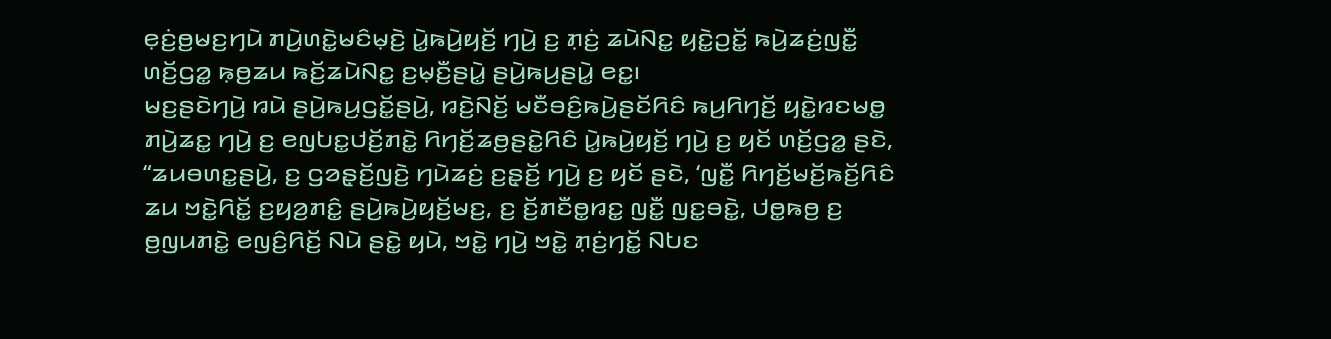ꤕ꤫ꤢꤦ꤬ꤥ꤬ꤗꤢ꤬ꤚꤣꤧ ꤊꤣꤧ꤬ꤛꤢꤧ꤭ꤗꤢꤨꤗ꤫ꤢꤧ꤬ ꤣꤧ꤭ꤒꤣꤧ꤬ꤟꤢꤩ꤬ ꤚꤣꤧ꤬ ꤢ꤬ ꤊ꤫ꤢꤦ꤬ ꤘꤣꤧꤡꤢ꤭ ꤟꤢꤧ꤭ꤑꤢꤩ꤭ ꤒꤣꤧ꤬ꤘꤢꤦ꤬ꤜꤢꤪ꤭ ꤛꤢꤩ꤬ꤞꤤ꤭ ꤒ꤫ꤥ꤬ꤘꤣ ꤒꤢꤩ꤬ꤘꤣꤧꤡꤢ꤭ ꤢ꤬ꤗ꤫ꤢꤪ꤬ꤔꤣꤧ꤭ ꤔꤣꤧ꤬ꤒꤣ꤬ꤔꤣꤧ꤭ ꤕꤢ꤭꤯
ꤗꤢ꤬ꤔꤢꤧꤚꤣꤧ꤬ ꤙꤣꤧ ꤔꤣꤧ꤬ꤒꤣ꤬ꤞꤢꤩ꤭ꤔꤣꤧ꤬, ꤙꤢꤧ꤬ꤡꤢꤩ꤬ ꤗꤢꤪꤋꤢꤨ꤬ꤒꤣꤧ꤬ꤔꤢꤩꤖꤢꤨ ꤒꤣ꤬ꤖꤚꤢꤩ꤬ ꤟꤢꤧ꤭ꤙꤢꤗꤥ꤭ ꤊꤣꤧ꤬ꤘꤢ꤭ ꤚꤣꤧ꤬ ꤢ꤬ ꤕꤜꤝꤢ꤭ꤓꤢꤩ꤬ꤊꤢꤧ꤭ ꤖꤚꤢꤩ꤬ꤘꤥ꤬ꤔꤢꤧ꤭ꤖꤢꤨ ꤣꤧ꤭ꤒꤣꤧ꤬ꤟꤢꤩ꤬ ꤚꤣꤧ꤬ ꤢ꤬ ꤟꤢꤩ ꤛꤢꤩ꤬ꤞꤤ꤭ ꤔꤢꤧ,
“ꤘꤣꤋꤛꤢ꤭ꤔꤣꤧ꤬, ꤢ꤬ ꤞꤤꤔ꤫ꤢꤩ꤬ꤜꤢꤧ꤬ ꤚꤣꤧꤘꤢꤦ꤬ ꤢ꤬ꤔ꤫ꤢꤩ꤬ ꤚꤣꤧ꤬ ꤢ꤬ ꤟꤢꤩ ꤔꤢꤧ, ‘ꤜꤢꤪ꤭ ꤖꤚꤢꤩ꤬ꤗꤢꤩ꤬ꤒꤢꤩ꤬ꤖꤢꤨ ꤘꤣ ꤠꤢꤧ꤭ꤖꤢꤩ꤭ ꤢ꤬ꤟꤤ꤬ꤊꤢꤨ꤭ ꤔꤣꤧ꤬ꤒꤣꤧ꤬ꤟꤢꤩ꤬ꤗꤢ꤬, ꤢ꤬ ꤢꤩ꤬ꤊꤢꤪꤥ꤭ꤙꤢ꤭ ꤜꤢꤪ꤭ ꤜꤢ꤭ꤋꤢꤧ꤭, ꤓꤥ꤭ꤒꤥ꤬ ꤢ꤬ ꤥ꤬ꤜꤣꤊꤢꤧ꤭ ꤕꤜꤢꤨ꤬ꤖꤢꤩ꤬ ꤡꤣꤧ ꤔꤢꤧ꤭ ꤟꤣꤧ, ꤠꤢꤧ꤭ ꤚꤣꤧ꤬ ꤠꤢꤧ꤭ ꤊ꤫ꤢꤦ꤬ꤚꤢꤩ꤭ ꤡꤝꤢ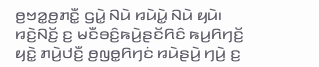ꤥ꤬ꤠꤤ꤭ꤥ꤬ꤊꤢꤪ꤭ ꤞꤣꤧ꤭ ꤡꤣꤧ ꤙꤣꤧꤣꤧ꤭ ꤡꤣꤧ ꤟꤣꤧ꤯
ꤙꤢꤧ꤬ꤡꤢꤩ꤬ ꤢ꤬ ꤗꤢꤪꤋꤢꤨ꤬ꤒꤣꤧ꤬ꤔꤢꤩꤖꤢꤨ ꤒꤣ꤬ꤖꤚꤢꤩ꤬ ꤟꤢꤧ꤭ ꤊꤣꤧ꤬ꤓꤢꤪ꤬ ꤥ꤬ꤜꤥ꤭ꤖꤚꤢꤦ ꤙꤣꤧꤔꤣꤧ꤬ ꤚꤣꤧ꤬ ꤢ꤬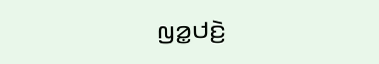ꤜꤤ꤭ꤓꤢꤧ꤬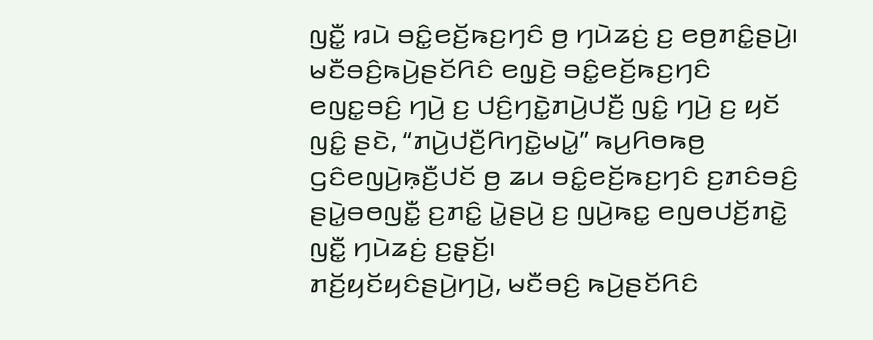ꤜꤢꤪ꤭ ꤙꤣꤧ ꤋꤢꤨ꤭ꤕꤢꤩ꤬ꤒꤢ꤬ꤚꤢꤨ ꤥ꤬ ꤚꤣꤧꤘꤢꤦ꤬ ꤢ꤬ ꤕꤥ꤬ꤊꤢꤨ꤭ꤔꤣꤧ꤬꤯ ꤗꤢꤪꤋꤢꤨ꤬ꤒꤣꤧ꤬ꤔꤢꤩꤖꤢꤨ ꤕꤜ꤫ꤢꤧ꤬ ꤋꤢꤨ꤭ꤕꤢꤩ꤬ꤒꤢ꤬ꤚꤢꤨ ꤕꤜꤢ꤭ꤋꤢꤨ꤬ ꤚꤣꤧ꤬ ꤢ꤬ ꤓꤢꤨ꤬ꤚꤢꤧ꤭ꤊꤣꤧ꤬ꤓꤢꤪ꤬ ꤜꤢꤨ꤭ ꤚꤣꤧ꤬ ꤢ꤬ ꤟꤢꤩ ꤜꤢꤨ꤭ ꤔꤢꤧ, “ꤊꤣꤧ꤬ꤓꤢꤪ꤬ꤖꤚꤢꤧ꤭ꤗꤣꤧ꤭” ꤒꤣ꤬ꤖꤥꤒꤥ꤬ ꤞꤢꤨꤕꤜꤣꤧ꤬ꤒ꤫ꤢꤪ꤬ꤓꤢꤩ ꤥ꤬ ꤘꤣ ꤋꤢꤨ꤭ꤕꤢꤩ꤬ꤒꤢ꤬ꤚꤢꤨ ꤢ꤬ꤊꤢꤨꤋꤢꤨ꤬ ꤔꤣꤧ꤭ꤋꤥꤜꤢꤪ꤭ ꤢ꤬ꤊꤢꤨ꤭ ꤣꤧ꤭ꤔꤣꤧ꤬ ꤢ꤬ ꤜꤣꤧ꤬ꤒꤢ꤭ ꤕꤜꤥꤓꤢꤩ꤬ꤊꤢꤧ꤭ ꤜꤢꤪ꤭ ꤚꤣꤧꤘꤢꤦ꤬ ꤢ꤬ꤔ꤫ꤢꤩ꤬꤯
ꤊꤢꤩ꤬ꤟꤢꤩꤟꤢꤨꤔꤣꤧ꤬ꤚꤣꤧ꤬, ꤗꤢꤪꤋꤢꤨ꤬ ꤒꤣꤧ꤬ꤔꤢꤩꤖꤢꤨ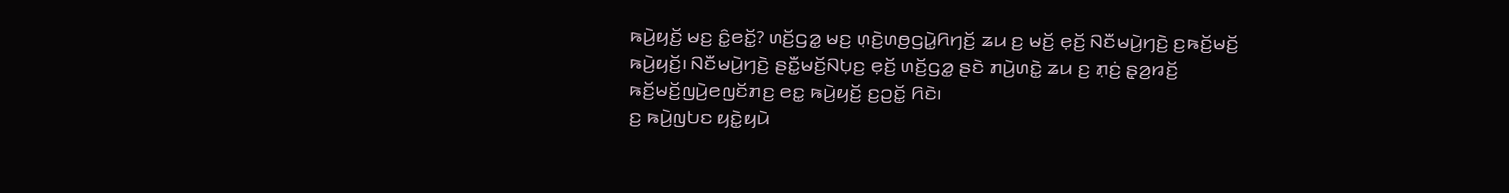ꤒꤣꤧ꤬ꤟꤢꤩ꤬ ꤗꤢ꤬ ꤢꤨ꤭ꤕꤢꤩ꤭? ꤛꤢꤩ꤬ꤞꤤ꤭ ꤗꤢ꤬ ꤛ꤫ꤢꤧ꤬ꤛꤥ꤬ꤞꤣꤧ꤭ꤖꤚꤢꤩ꤬ ꤘꤣ ꤢ꤬ ꤗꤢꤩ꤬ ꤕ꤫ꤢꤩ꤬ ꤡꤢꤪꤗꤣꤧ꤬ꤚꤢꤧ꤬ ꤢ꤬ꤒꤢꤩ꤬ꤗꤢꤩ꤬ ꤒꤣꤧ꤬ꤟꤢꤩ꤬꤯ ꤡꤢꤪꤗꤣꤧ꤬ꤚꤢꤧ꤬ ꤔꤢꤪ꤭ꤗꤢꤩ꤬ꤡꤝ꤫ꤢ꤬ ꤕ꤫ꤢꤩ꤬ ꤛꤢꤩ꤬ꤞꤤ꤭ ꤔꤢꤧ ꤊꤣꤧ꤬ꤛꤢꤧ꤭ ꤘꤣ ꤢ꤬ ꤊ꤫ꤢꤦ꤬ ꤔ꤫ꤤ꤬ꤙꤢꤩ꤬ ꤒꤢꤩ꤬ꤗꤢꤩ꤬ꤜꤣꤧ꤬ꤕꤜꤢꤩꤊꤢ꤬ ꤕꤢ꤭ ꤒꤣꤧ꤬ꤟꤢꤩ꤬ ꤢ꤬ꤑꤢꤩ꤭ ꤖꤢꤧ꤯
ꤢ꤬ ꤒꤣꤧ꤬ꤜꤝꤢ ꤟꤢꤧ꤭ꤟꤣꤧ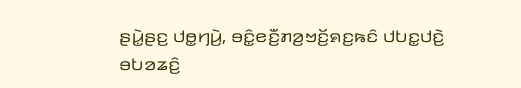ꤔꤣꤧ꤭ꤔꤢ꤬ ꤓꤥ꤭ꤚꤣꤧ꤬, ꤋꤢꤨ꤭ꤕꤢꤪ꤬ꤊꤤ꤬ꤠꤢꤩ꤬ꤎꤢ꤬ꤒꤢꤨ ꤓꤝꤢ꤭ꤓꤢꤧ꤬ ꤋꤝꤤꤘꤢꤨ꤬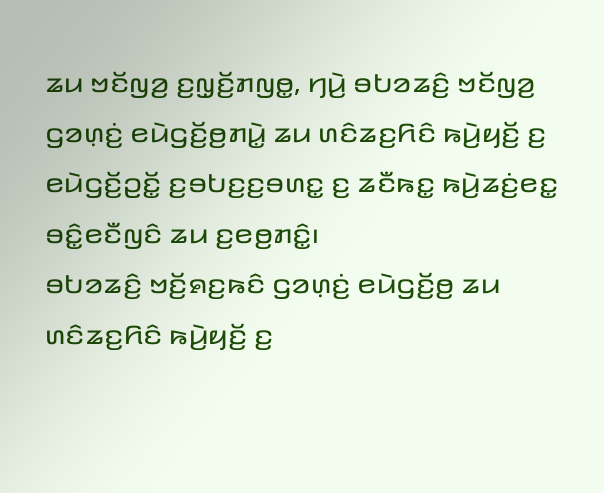ꤘꤣ ꤠꤢꤩꤜꤤ꤬ ꤢ꤬ꤜ꤫ꤢꤩ꤬ꤊꤜꤥ꤭, ꤚꤣꤧ꤬ ꤋꤝꤤꤘꤢꤨ꤬ ꤠꤢꤩꤜꤤ꤬ ꤞꤤꤛ꤫ꤢꤦ꤬ ꤕꤣꤧꤞꤢꤩ꤬ꤥ꤬ꤊꤣꤧ꤭ ꤘꤣ ꤛꤢꤨꤘꤢ꤬ꤖꤢꤨ ꤒꤣꤧ꤬ꤟꤢꤩ꤬ ꤢ꤬ ꤕꤣꤧꤞꤢꤩ꤬ꤑꤢꤩ꤭ ꤢ꤬ꤋꤝꤢ꤬ꤢ꤬ꤋꤛꤢ꤭ ꤢ꤬ ꤘꤢꤪꤒꤢ꤭ ꤒꤣꤧ꤬ꤘꤢꤦ꤬ꤕꤢ꤭ ꤋꤢꤨ꤭ꤕꤢꤪꤜꤢꤨ ꤘꤣ ꤢ꤬ꤕꤥ꤬ꤊꤢꤨ꤭꤯
ꤋꤝꤤꤘꤢꤨ꤬ ꤠꤢꤩ꤬ꤎꤢ꤬ꤒꤢꤨ ꤞꤤꤛ꤫ꤢꤦ꤬ ꤕꤣꤧꤞꤢꤩ꤬ꤥ꤬ ꤘꤣ ꤛꤢꤨꤘꤢ꤬ꤖꤢꤨ ꤒꤣꤧ꤬ꤟꤢꤩ꤬ ꤢ꤬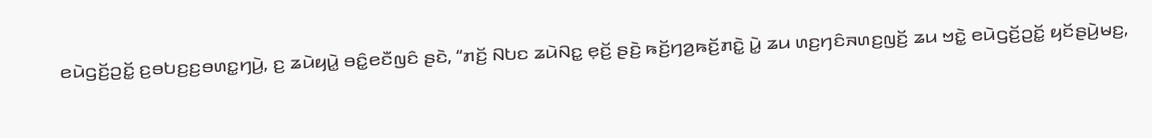ꤕꤣꤧꤞꤢꤩ꤬ꤑꤢꤩ꤭ ꤢ꤬ꤋꤝꤢ꤬ꤢ꤬ꤋꤛꤢ꤭ꤚꤣꤧ꤬, ꤢ꤬ ꤘꤣꤧꤟꤣꤧ꤭ ꤋꤢꤨ꤭ꤕꤢꤪꤜꤢꤨ ꤔꤢꤧ, “ꤊꤢꤩ꤬ ꤡꤝꤢ ꤘꤣꤧꤡꤢ꤭ ꤕ꤫ꤢꤩ꤬ ꤔꤢꤧ꤬ ꤒꤢꤩ꤬ꤚꤤ꤬ꤒꤢꤩ꤬ꤊꤢꤧ꤭ ꤣꤧ꤭ ꤘꤣ ꤛꤢ꤬ꤚꤢꤨꤏꤛꤢ꤬ꤜꤢꤩ꤬ ꤘꤣ ꤠꤢꤧ꤭ ꤕꤣꤧꤞꤢꤩ꤬ꤑꤢꤩ꤭ ꤟꤢꤩꤔꤣꤧ꤬ꤗꤢ꤬,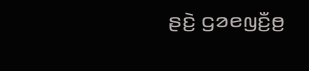ꤔꤢꤧ꤬ ꤞꤤꤕꤜꤢꤪ꤬ꤥ꤬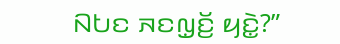ꤡꤝꤢ ꤏꤢꤜ꤫ꤢꤩ꤬ ꤟꤢꤧ꤭?”